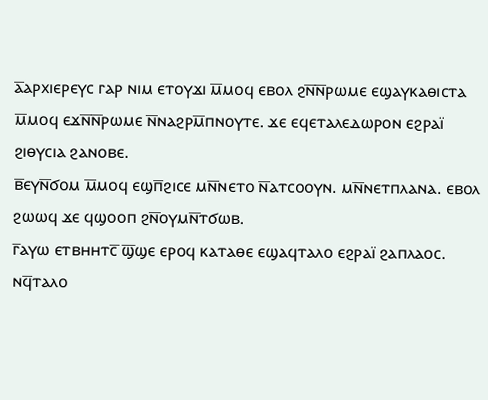ⲁ̅ⲁⲣⲭⲓⲉⲣⲉⲩⲥ ⲅⲁⲣ ⲛⲓⲙ ⲉⲧⲟⲩϫⲓ ⲙ̅ⲙⲟϥ ⲉⲃⲟⲗ ϩⲛ̅ⲛ̅ⲣⲱⲙⲉ ⲉϣⲁⲩⲕⲁⲑⲓⲥⲧⲁ ⲙ̅ⲙⲟϥ ⲉϫⲛ̅ⲛ̅ⲣⲱⲙⲉ ⲛ̅ⲛⲁϩⲣⲙ̅ⲡⲛⲟⲩⲧⲉ. ϫⲉ ⲉϥⲉⲧⲁⲗⲉⲇⲱⲣⲟⲛ ⲉϩⲣⲁⲓ̈ ϩⲓⲑⲩⲥⲓⲁ ϩⲁⲛⲟⲃⲉ.
ⲃ̅ⲉⲩⲛ̅ϭⲟⲙ ⲙ̅ⲙⲟϥ ⲉϣⲡ̅ϩⲓⲥⲉ ⲙⲛ̅ⲛⲉⲧⲟ ⲛ̅ⲁⲧⲥⲟⲟⲩⲛ. ⲙⲛ̅ⲛⲉⲧⲡⲗⲁⲛⲁ. ⲉⲃⲟⲗ ϩⲱⲱϥ ϫⲉ ϥϣⲟⲟⲡ ϩⲛ̅ⲟⲩⲙⲛ̅ⲧϭⲱⲃ.
ⲅ̅ⲁⲩⲱ ⲉⲧⲃⲏⲏⲧⲥ̅ ϣ̅ϣⲉ ⲉⲣⲟϥ ⲕⲁⲧⲁⲑⲉ ⲉϣⲁϥⲧⲁⲗⲟ ⲉϩⲣⲁⲓ̈ ϩⲁⲡⲗⲁⲟⲥ. ⲛϥ̅ⲧⲁⲗⲟ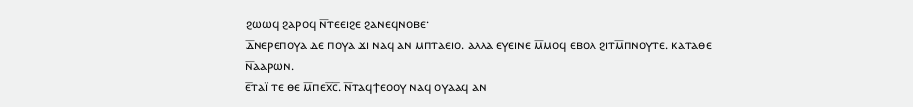ϩⲱⲱϥ ϩⲁⲣⲟϥ ⲛ̅ⲧⲉⲉⲓϩⲉ ϩⲁⲛⲉϥⲛⲟⲃⲉ·
ⲇ̅ⲛⲉⲣⲉⲡⲟⲩⲁ ⲇⲉ ⲡⲟⲩⲁ ϫⲓ ⲛⲁϥ ⲁⲛ ⲙⲡⲧⲁⲉⲓⲟ. ⲁⲗⲗⲁ ⲉⲩⲉⲓⲛⲉ ⲙ̅ⲙⲟϥ ⲉⲃⲟⲗ ϩⲓⲧⲙ̅ⲡⲛⲟⲩⲧⲉ. ⲕⲁⲧⲁⲑⲉ ⲛ̅ⲁⲁⲣⲱⲛ.
ⲉ̅ⲧⲁⲓ̈ ⲧⲉ ⲑⲉ ⲙ̅ⲡⲉⲭ̅ⲥ̅. ⲛ̅ⲧⲁϥϯⲉⲟⲟⲩ ⲛⲁϥ ⲟⲩⲁⲁϥ ⲁⲛ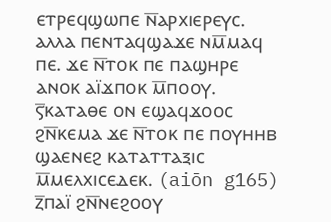ⲉⲧⲣⲉϥϣⲱⲡⲉ ⲛ̅ⲁⲣⲭⲓⲉⲣⲉⲩⲥ. ⲁⲗⲗⲁ ⲡⲉⲛⲧⲁϥϣⲁϫⲉ ⲛⲙ̅ⲙⲁϥ ⲡⲉ. ϫⲉ ⲛ̅ⲧⲟⲕ ⲡⲉ ⲡⲁϣⲏⲣⲉ ⲁⲛⲟⲕ ⲁⲓ̈ϫⲡⲟⲕ ⲙ̅ⲡⲟⲟⲩ.
ⲋ̅ⲕⲁⲧⲁⲑⲉ ⲟⲛ ⲉϣⲁϥϫⲟⲟⲥ ϩⲛ̅ⲕⲉⲙⲁ ϫⲉ ⲛ̅ⲧⲟⲕ ⲡⲉ ⲡⲟⲩⲏⲏⲃ ϣⲁⲉⲛⲉϩ ⲕⲁⲧⲁⲧⲧⲁⲝⲓⲥ ⲙ̅ⲙⲉⲗⲭⲓⲥⲉⲇⲉⲕ. (aiōn g165)
ⲍ̅ⲡⲁⲓ̈ ϩⲛ̅ⲛⲉϩⲟⲟⲩ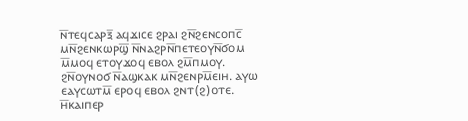ⲛ̅ⲧⲉϥⲥⲁⲣⲝ̅ ⲁϥϫⲓⲥⲉ ϩⲣⲁⲓ ϩⲛ̅ϩⲉⲛⲥⲟⲡⲥ̅ ⲙⲛ̅ϩⲉⲛⲕⲱⲣϣ̅ ⲛ̅ⲛⲁϩⲣⲛ̅ⲡⲉⲧⲉⲟⲩⲛ̅ϭⲟⲙ ⲙ̅ⲙⲟϥ ⲉⲧⲟⲩϫⲟϥ ⲉⲃⲟⲗ ϩⲙ̅ⲡⲙⲟⲩ. ϩⲛ̅ⲟⲩⲛⲟϭ ⲛ̅ⲁϣⲕⲁⲕ ⲙⲛ̅ϩⲉⲛⲣⲙ̅ⲉⲓⲏ. ⲁⲩⲱ ⲉⲁⲩⲥⲱⲧⲙ̅ ⲉⲣⲟϥ ⲉⲃⲟⲗ ϩⲛⲧ(ϩ)ⲟⲧⲉ.
ⲏ̅ⲕⲁⲓⲡⲉⲣ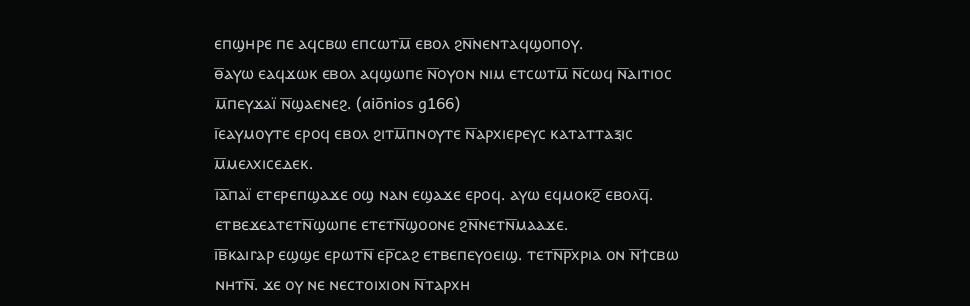ⲉⲡϣⲏⲣⲉ ⲡⲉ ⲁϥⲥⲃⲱ ⲉⲡⲥⲱⲧⲙ̅ ⲉⲃⲟⲗ ϩⲛ̅ⲛⲉⲛⲧⲁϥϣⲟⲡⲟⲩ.
ⲑ̅ⲁⲩⲱ ⲉⲁϥϫⲱⲕ ⲉⲃⲟⲗ ⲁϥϣⲱⲡⲉ ⲛ̅ⲟⲩⲟⲛ ⲛⲓⲙ ⲉⲧⲥⲱⲧⲙ̅ ⲛ̅ⲥⲱϥ ⲛ̅ⲁⲓⲧⲓⲟⲥ ⲙ̅ⲡⲉⲩϫⲁⲓ̈ ⲛ̅ϣⲁⲉⲛⲉϩ. (aiōnios g166)
ⲓ̅ⲉⲁⲩⲙⲟⲩⲧⲉ ⲉⲣⲟϥ ⲉⲃⲟⲗ ϩⲓⲧⲙ̅ⲡⲛⲟⲩⲧⲉ ⲛ̅ⲁⲣⲭⲓⲉⲣⲉⲩⲥ ⲕⲁⲧⲁⲧⲧⲁⲝⲓⲥ ⲙ̅ⲙⲉⲗⲭⲓⲥⲉⲇⲉⲕ.
ⲓ̅ⲁ̅ⲡⲁⲓ̈ ⲉⲧⲉⲣⲉⲡϣⲁϫⲉ ⲟϣ ⲛⲁⲛ ⲉϣⲁϫⲉ ⲉⲣⲟϥ. ⲁⲩⲱ ⲉϥⲙⲟⲕϩ̅ ⲉⲃⲟⲗϥ̅. ⲉⲧⲃⲉϫⲉⲁⲧⲉⲧⲛ̅ϣⲱⲡⲉ ⲉⲧⲉⲧⲛ̅ϣⲟⲟⲛⲉ ϩⲛ̅ⲛⲉⲧⲛ̅ⲙⲁⲁϫⲉ.
ⲓ̅ⲃ̅ⲕⲁⲓⲅⲁⲣ ⲉϣϣⲉ ⲉⲣⲱⲧⲛ̅ ⲉⲣ̅ⲥⲁϩ ⲉⲧⲃⲉⲡⲉⲩⲟⲉⲓϣ. ⲧⲉⲧⲛ̅ⲣ̅ⲭⲣⲓⲁ ⲟⲛ ⲛ̅ϯⲥⲃⲱ ⲛⲏⲧⲛ̅. ϫⲉ ⲟⲩ ⲛⲉ ⲛⲉⲥⲧⲟⲓⲭⲓⲟⲛ ⲛ̅ⲧⲁⲣⲭⲏ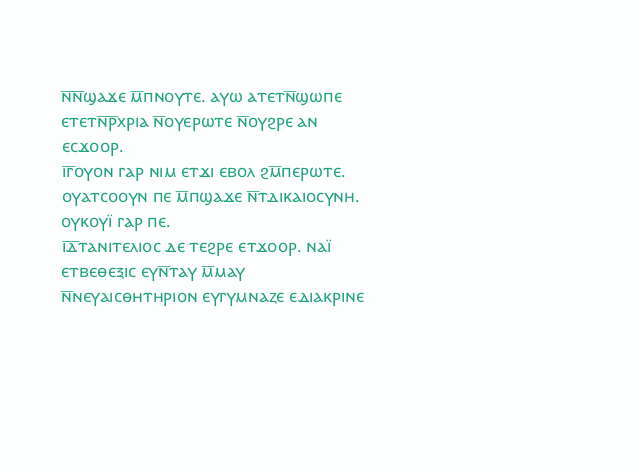ⲛ̅ⲛ̅ϣⲁϫⲉ ⲙ̅ⲡⲛⲟⲩⲧⲉ. ⲁⲩⲱ ⲁⲧⲉⲧⲛ̅ϣⲱⲡⲉ ⲉⲧⲉⲧⲛ̅ⲣ̅ⲭⲣⲓⲁ ⲛ̅ⲟⲩⲉⲣⲱⲧⲉ ⲛ̅ⲟⲩϩⲣⲉ ⲁⲛ ⲉⲥϫⲟⲟⲣ.
ⲓ̅ⲅ̅ⲟⲩⲟⲛ ⲅⲁⲣ ⲛⲓⲙ ⲉⲧϫⲓ ⲉⲃⲟⲗ ϩⲙ̅ⲡⲉⲣⲱⲧⲉ. ⲟⲩⲁⲧⲥⲟⲟⲩⲛ ⲡⲉ ⲙ̅ⲡϣⲁϫⲉ ⲛ̅ⲧⲇⲓⲕⲁⲓⲟⲥⲩⲛⲏ. ⲟⲩⲕⲟⲩⲓ̈ ⲅⲁⲣ ⲡⲉ.
ⲓ̅ⲇ̅ⲧⲁⲛⲓⲧⲉⲗⲓⲟⲥ ⲇⲉ ⲧⲉϩⲣⲉ ⲉⲧϫⲟⲟⲣ. ⲛⲁⲓ̈ ⲉⲧⲃⲉⲑⲉⲝⲓⲥ ⲉⲩⲛ̅ⲧⲁⲩ ⲙ̅ⲙⲁⲩ ⲛ̅ⲛⲉⲩⲁⲓⲥⲑⲏⲧⲏⲣⲓⲟⲛ ⲉⲩⲅⲩⲙⲛⲁⲍⲉ ⲉⲇⲓⲁⲕⲣⲓⲛⲉ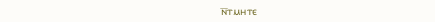ⲛ̅ⲧⲙⲏⲧⲉ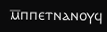ⲙ̅ⲡⲡⲉⲧⲛⲁⲛⲟⲩϥ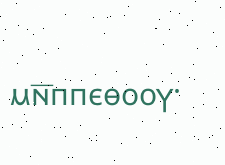ⲙⲛ̅ⲡⲡⲉⲑⲟⲟⲩ·